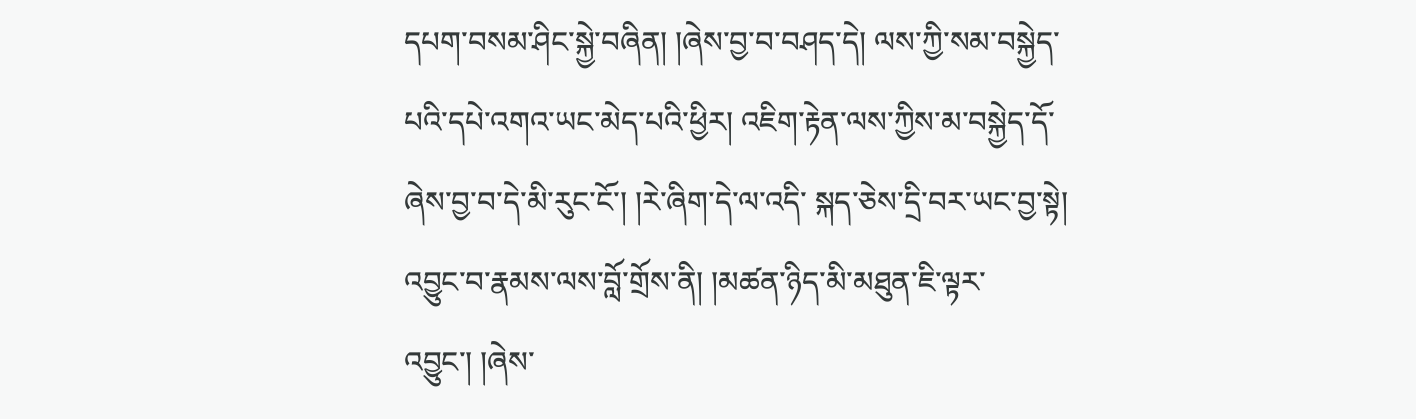དཔག་བསམ་ཤིང་སྐྱེ་བཞིན། །ཞེས་བྱ་བ་བཤད་དེ། ལས་ཀྱི་སམ་བསྐྱེད་པའི་དཔེ་འགའ་ཡང་མེད་པའི་ཕྱིར། འཇིག་རྟེན་ལས་ཀྱིས་མ་བསྐྱེད་དོ་ཞེས་བྱ་བ་དེ་མི་རུང་ངོ་། །རེ་ཞིག་དེ་ལ་འདི་ སྐད་ཅེས་དྲི་བར་ཡང་བྱ་སྟེ། འབྱུང་བ་རྣམས་ལས་བློ་གྲོས་ནི། །མཚན་ཉིད་མི་མཐུན་ཇི་ལྟར་འབྱུང་། །ཞེས་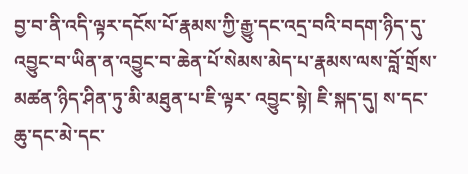བྱ་བ་ནི་འདི་ལྟར་དངོས་པོ་རྣམས་ཀྱི་རྒྱུ་དང་འདྲ་བའི་བདག་ཉིད་དུ་འབྱུང་བ་ཡིན་ན་འབྱུང་བ་ཆེན་པོ་སེམས་མེད་པ་རྣམས་ལས་བློ་གྲོས་མཚན་ཉིད་ཤིན་ཏུ་མི་མཐུན་པ་ཇི་ལྟར་ འབྱུང་སྟེ། ཇི་སྐད་དུ། ས་དང་ཆུ་དང་མེ་དང་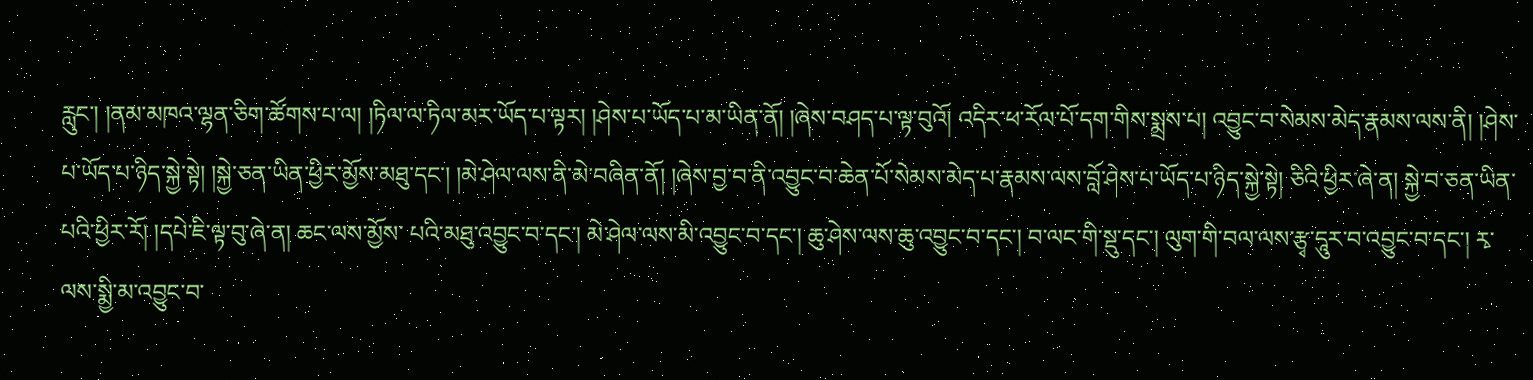རླུང་། །ནམ་མཁའ་ལྷན་ཅིག་ཚོགས་པ་ལ། །ཏིལ་ལ་ཏིལ་མར་ཡོད་པ་ལྟར། །ཤེས་པ་ཡོད་པ་མ་ཡིན་ནོ། །ཞེས་བཤད་པ་ལྟ་བུའོ། འདིར་ཕ་རོལ་པོ་དག་གིས་སྨྲས་པ། འབྱུང་བ་སེམས་མེད་རྣམས་ལས་ནི། །ཤེས་ པ་ཡོད་པ་ཉིད་སྐྱེ་སྟེ། །སྐྱེ་ཅན་ཡིན་ཕྱིར་མྱོས་མཐུ་དང་། །མེ་ཤེལ་ལས་ནི་མེ་བཞིན་ནོ། །ཞེས་བྱ་བ་ནི་འབྱུང་བ་ཆེན་པོ་སེམས་མེད་པ་རྣམས་ལས་བློ་ཤེས་པ་ཡོད་པ་ཉིད་སྐྱེ་སྟེ། ཅིའི་ཕྱིར་ཞེ་ན། སྐྱེ་བ་ཅན་ཡིན་པའི་ཕྱིར་རོ། །དཔེ་ཇི་ལྟ་བུ་ཞེ་ན། ཆང་ལས་མྱོས་ པའི་མཐུ་འབྱུང་བ་དང་། མེ་ཤེལ་ལས་མི་འབྱུང་བ་དང་། ཆུ་ཤེས་ལས་ཆུ་འབྱུང་བ་དང་། བ་ལང་གི་སྡུ་དང་། ལུག་གི་བལ་ལས་རྩྭ་དཱུར་བ་འབྱུང་བ་དང་། རྭ་ལས་སྨྱི་མ་འབྱུང་བ་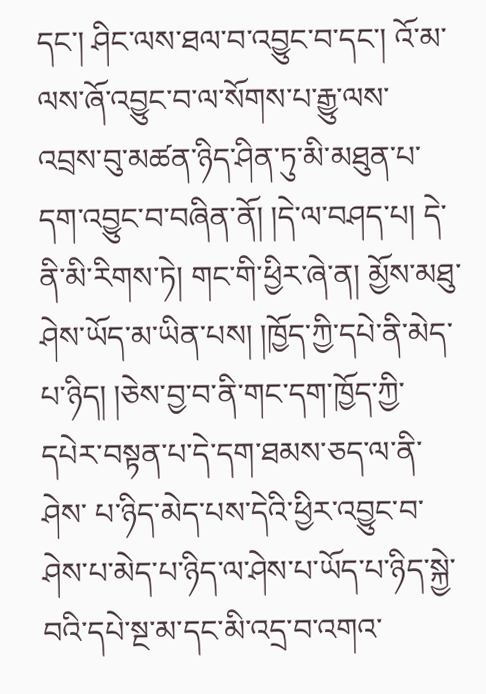དང་། ཤིང་ལས་ཐལ་བ་འབྱུང་བ་དང་། འོ་མ་ལས་ཞོ་འབྱུང་བ་ལ་སོགས་པ་རྒྱུ་ལས་ འབྲས་བུ་མཚན་ཉིད་ཤིན་ཏུ་མི་མཐུན་པ་དག་འབྱུང་བ་བཞིན་ནོ། །དེ་ལ་བཤད་པ། དེ་ནི་མི་རིགས་ཏེ། གང་གི་ཕྱིར་ཞེ་ན། མྱོས་མཐུ་ཤེས་ཡོད་མ་ཡིན་པས། །ཁྱོད་ཀྱི་དཔེ་ནི་མེད་པ་ཉིད། །ཅེས་བྱ་བ་ནི་གང་དག་ཁྱོད་ཀྱི་དཔེར་བསྟན་པ་དེ་དག་ཐམས་ཅད་ལ་ནི་ཤེས་ པ་ཉིད་མེད་པས་དེའི་ཕྱིར་འབྱུང་བ་ཤེས་པ་མེད་པ་ཉིད་ལ་ཤེས་པ་ཡོད་པ་ཉིད་སྐྱེ་བའི་དཔེ་སྔ་མ་དང་མི་འདྲ་བ་འགའ་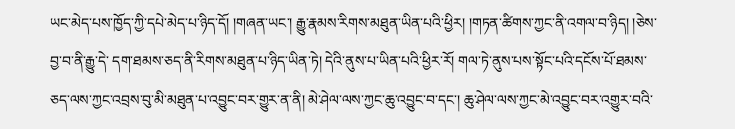ཡང་མེད་པས་ཁྱོད་ཀྱི་དཔེ་མེད་པ་ཉིད་དོ། །གཞན་ཡང་། རྒྱུ་རྣམས་རིགས་མཐུན་ཡིན་པའི་ཕྱིར། །གཏན་ཚིགས་ཀྱང་ནི་འགལ་བ་ཉིད། །ཅེས་བྱ་བ་ནི་རྒྱུ་དེ་ དག་ཐམས་ཅད་ནི་རིགས་མཐུན་པ་ཉིད་ཡིན་ཏེ། དེའི་ནུས་པ་ཡིན་པའི་ཕྱིར་རོ། གལ་ཏེ་ནུས་པས་སྟོང་པའི་དངོས་པོ་ཐམས་ཅད་ལས་ཀྱང་འབྲས་བུ་མི་མཐུན་པ་འབྱུང་བར་གྱུར་ན་ནི། མེ་ཤེལ་ལས་ཀྱང་ཆུ་འབྱུང་བ་དང་། ཆུ་ཤེལ་ལས་ཀྱང་མེ་འབྱུང་བར་འགྱུར་བའི་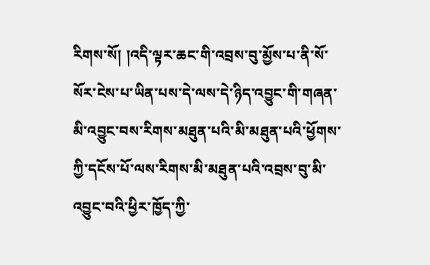རིགས་སོ། །འདི་ལྟར་ཆང་གི་འབྲས་བུ་མྱོས་པ་ནི་སོ་སོར་ངེས་པ་ཡིན་པས་དེ་ལས་དེ་ཉིད་འབྱུང་གི་གཞན་མི་འབྱུང་བས་རིགས་མཐུན་པའི་མི་མཐུན་པའི་ཕྱོགས་ཀྱི་དངོས་པོ་ལས་རིགས་མི་མཐུན་པའི་འབྲས་བུ་མི་འབྱུང་བའི་ཕྱིར་ཁྱོད་ཀྱི་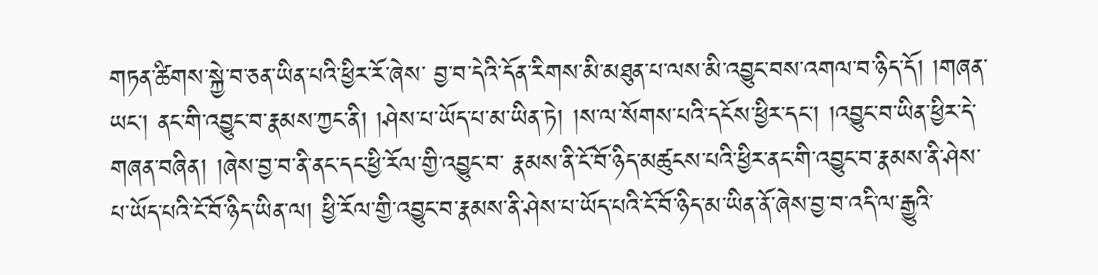གཏན་ཚིགས་སྐྱེ་བ་ཅན་ཡིན་པའི་ཕྱིར་རོ་ཞེས་ བྱ་བ་དེའི་དོན་རིགས་མི་མཐུན་པ་ལས་མི་འབྱུང་བས་འགལ་བ་ཉིད་དོ། །གཞན་ཡང་། ནང་གི་འབྱུང་བ་རྣམས་ཀྱང་ནི། །ཤེས་པ་ཡོད་པ་མ་ཡིན་ཏེ། །ས་ལ་སོགས་པའི་དངོས་ཕྱིར་དང་། །འབྱུང་བ་ཡིན་ཕྱིར་དེ་གཞན་བཞིན། །ཞེས་བྱ་བ་ནི་ནང་དང་ཕྱི་རོལ་གྱི་འབྱུང་བ་ རྣམས་ནི་ངོ་བོ་ཉིད་མཚུངས་པའི་ཕྱིར་ནང་གི་འབྱུང་བ་རྣམས་ནི་ཤེས་པ་ཡོད་པའི་ངོ་བོ་ཉིད་ཡིན་ལ། ཕྱི་རོལ་གྱི་འབྱུང་བ་རྣམས་ནི་ཤེས་པ་ཡོད་པའི་ངོ་བོ་ཉིད་མ་ཡིན་ནོ་ཞེས་བྱ་བ་འདི་ལ་རྒྱུའི་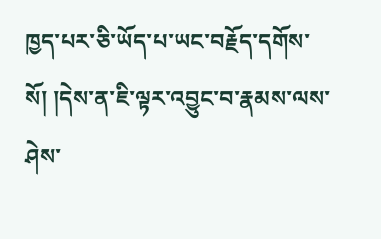ཁྱད་པར་ཅི་ཡོད་པ་ཡང་བརྗོད་དགོས་སོ། །དེས་ན་ཇི་ལྟར་འབྱུང་བ་རྣམས་ལས་ཤེས་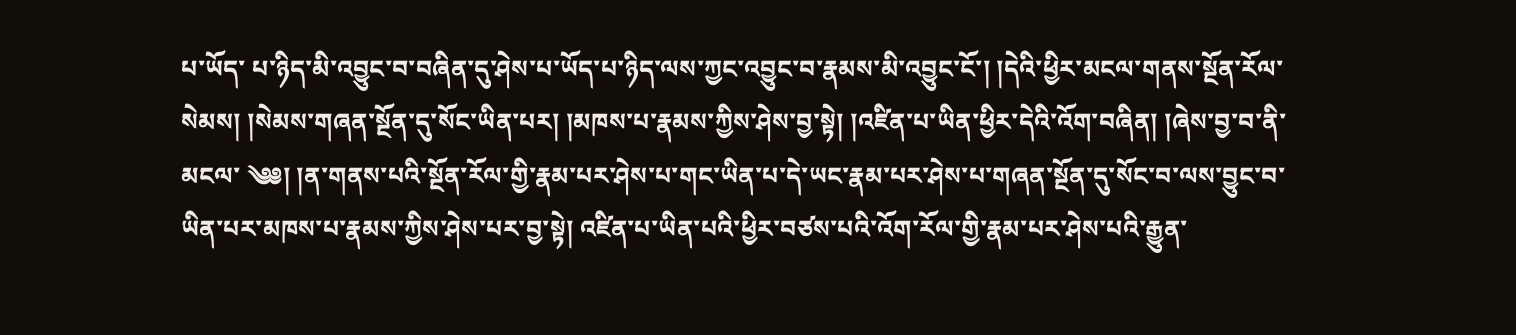པ་ཡོད་ པ་ཉིད་མི་འབྱུང་བ་བཞིན་དུ་ཤེས་པ་ཡོད་པ་ཉིད་ལས་ཀྱང་འབྱུང་བ་རྣམས་མི་འབྱུང་ངོ་། །དེའི་ཕྱིར་མངལ་གནས་སྔོན་རོལ་སེམས། །སེམས་གཞན་སྔོན་དུ་སོང་ཡིན་པར། །མཁས་པ་རྣམས་ཀྱིས་ཤེས་བྱ་སྟེ། །འཛིན་པ་ཡིན་ཕྱིར་དེའི་འོག་བཞིན། །ཞེས་བྱ་བ་ནི་མངལ་ ༄༅། །ན་གནས་པའི་སྔོན་རོལ་གྱི་རྣམ་པར་ཤེས་པ་གང་ཡིན་པ་དེ་ཡང་རྣམ་པར་ཤེས་པ་གཞན་སྔོན་དུ་སོང་བ་ལས་བྱུང་བ་ཡིན་པར་མཁས་པ་རྣམས་ཀྱིས་ཤེས་པར་བྱ་སྟེ། འཛིན་པ་ཡིན་པའི་ཕྱིར་བཙས་པའི་འོག་རོལ་གྱི་རྣམ་པར་ཤེས་པའི་རྒྱུན་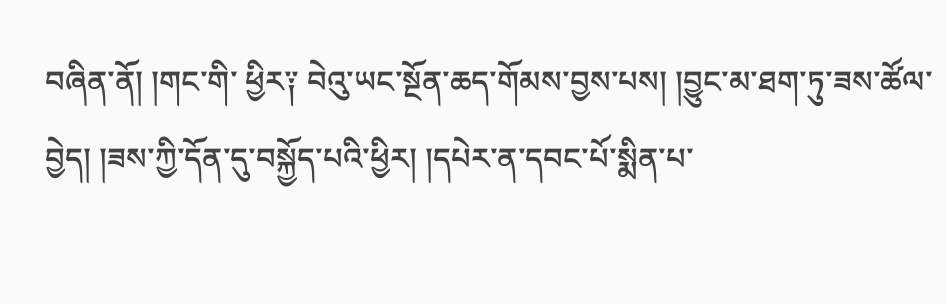བཞིན་ནོ། །གང་གི་ ཕྱིར༑ བེའུ་ཡང་སྔོན་ཆད་གོམས་བྱས་པས། །བྱུང་མ་ཐག་ཏུ་ཟས་ཚོལ་བྱེད། །ཟས་ཀྱི་དོན་དུ་བསྐྱོད་པའི་ཕྱིར། །དཔེར་ན་དབང་པོ་སྨིན་པ་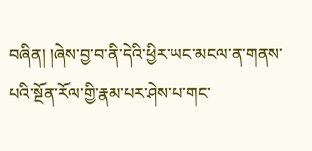བཞིན། །ཞེས་བྱ་བ་ནི་དེའི་ཕྱིར་ཡང་མངལ་ན་གནས་པའི་སྔོན་རོལ་གྱི་རྣམ་པར་ཤེས་པ་གང་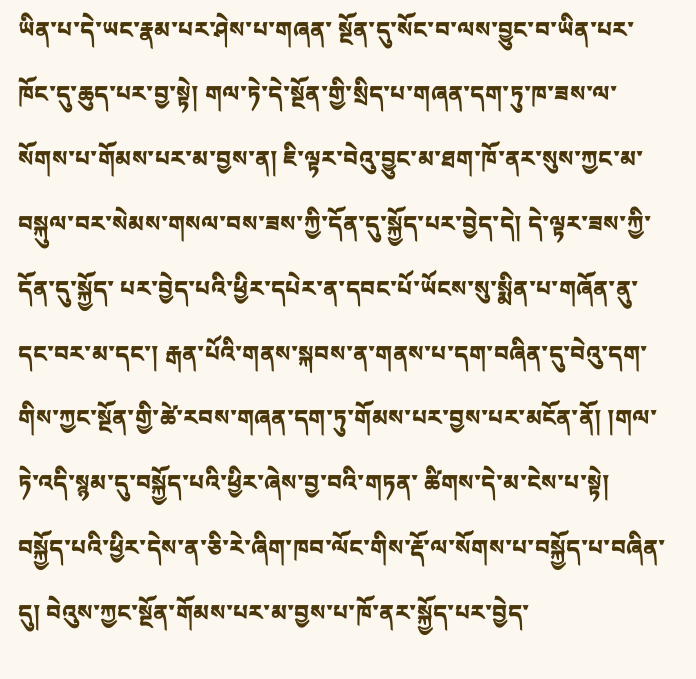ཡིན་པ་དེ་ཡང་རྣམ་པར་ཤེས་པ་གཞན་ སྔོན་དུ་སོང་བ་ལས་བྱུང་བ་ཡིན་པར་ཁོང་དུ་ཆུད་པར་བྱ་སྟེ། གལ་ཏེ་དེ་སྔོན་གྱི་སྲིད་པ་གཞན་དག་ཏུ་ཁ་ཟས་ལ་སོགས་པ་གོམས་པར་མ་བྱས་ན། ཇི་ལྟར་བེའུ་བྱུང་མ་ཐག་ཁོ་ནར་སུས་ཀྱང་མ་བསྐུལ་བར་སེམས་གསལ་བས་ཟས་ཀྱི་དོན་དུ་སྐྱོད་པར་བྱེད་དེ། དེ་ལྟར་ཟས་ཀྱི་དོན་དུ་སྐྱོད་ པར་བྱེད་པའི་ཕྱིར་དཔེར་ན་དབང་པོ་ཡོངས་སུ་སྨིན་པ་གཞོན་ནུ་དང་བར་མ་དང་། རྒན་པོའི་གནས་སྐབས་ན་གནས་པ་དག་བཞིན་དུ་བེའུ་དག་གིས་ཀྱང་སྔོན་གྱི་ཚེ་རབས་གཞན་དག་ཏུ་གོམས་པར་བྱས་པར་མངོན་ནོ། །གལ་ཏེ་འདི་སྙམ་དུ་བསྐྱོད་པའི་ཕྱིར་ཞེས་བྱ་བའི་གཏན་ ཚིགས་དེ་མ་ངེས་པ་སྟེ། བསྐྱོད་པའི་ཕྱིར་དེས་ན་ཅི་རེ་ཞིག་ཁབ་ལོང་གིས་རྡོ་ལ་སོགས་པ་བསྐྱོད་པ་བཞིན་དུ། བེའུས་ཀྱང་སྔོན་གོམས་པར་མ་བྱས་པ་ཁོ་ནར་སྐྱོད་པར་བྱེད་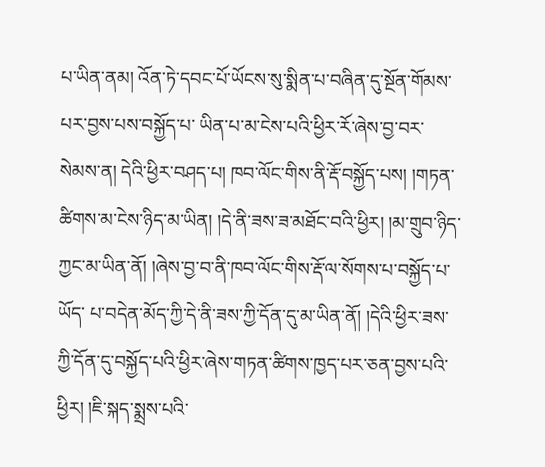པ་ཡིན་ནམ། འོན་ཏེ་དབང་པོ་ཡོངས་སུ་སྨིན་པ་བཞིན་དུ་སྔོན་གོམས་པར་བྱས་པས་བསྐྱོད་པ་ ཡིན་པ་མ་ངེས་པའི་ཕྱིར་རོ་ཞེས་བྱ་བར་སེམས་ན། དེའི་ཕྱིར་བཤད་པ། ཁབ་ལོང་གིས་ནི་རྡོ་བསྐྱོད་པས། །གཏན་ཚིགས་མ་ངེས་ཉིད་མ་ཡིན། །དེ་ནི་ཟས་ཟ་མཐོང་བའི་ཕྱིར། །མ་གྲུབ་ཉིད་ཀྱང་མ་ཡིན་ནོ། །ཞེས་བྱ་བ་ནི་ཁབ་ལོང་གིས་རྡོ་ལ་སོགས་པ་བསྐྱོད་པ་ཡོད་ པ་བདེན་མོད་ཀྱི་དེ་ནི་ཟས་ཀྱི་དོན་དུ་མ་ཡིན་ནོ། །དེའི་ཕྱིར་ཟས་ཀྱི་དོན་དུ་བསྐྱོད་པའི་ཕྱིར་ཞེས་གཏན་ཚིགས་ཁྱད་པར་ཅན་བྱས་པའི་ཕྱིར། །ཇི་སྐད་སྨྲས་པའི་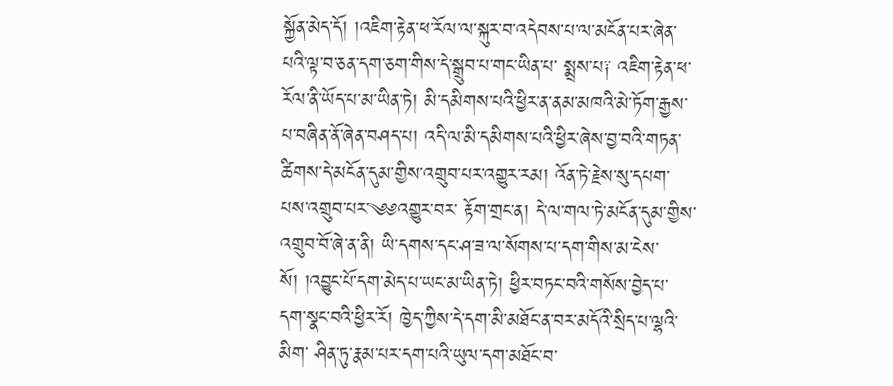སྐྱོན་མེད་དོ། །འཇིག་རྟེན་ཕ་རོལ་ལ་སྐུར་བ་འདེབས་པ་ལ་མངོན་པར་ཞེན་པའི་ལྟ་བ་ཅན་དག་ཅག་གིས་དེ་སྒྲུབ་པ་གང་ཡིན་པ་ སྨྲས་པ༑ འཇིག་རྟེན་ཕ་རོལ་ནི་ཡོད་པ་མ་ཡིན་ཏེ། མི་དམིགས་པའི་ཕྱིར་ན་ནམ་མཁའི་མེ་ཏོག་རྒྱས་པ་བཞིན་ནོ་ཞེན་བཤད་པ། འདི་ལ་མི་དམིགས་པའི་ཕྱིར་ཞེས་བྱ་བའི་གཏན་ཚིགས་དེ་མངོན་དུམ་གྱིས་འགྲུབ་པར་འགྱུར་རམ། འོན་ཏེ་རྗེས་སུ་དཔག་པས་འགྲུབ་པར་༄༅འགྱུར་བར་ རྟོག་གྲང་ན། དེ་ལ་གལ་ཏེ་མངོན་དུམ་གྱིས་འགྲུབ་བོ་ཞེ་ན་ནི། ཡི་དགས་དང་ཤ་ཟ་ལ་སོགས་པ་དག་གིས་མ་ངེས་སོ། །འབྱུང་པོ་དག་མེད་པ་ཡང་མ་ཡིན་ཏེ། ཕྱིར་བཏང་བའི་གསོས་བྱེད་པ་དག་སྣང་བའི་ཕྱིར་རོ། ཁྱེད་ཀྱིས་དེ་དག་མི་མཐོང་ན་བར་མདོའི་སྲིད་པ་ལྷའི་མིག་ ཤིན་ཏུ་རྣམ་པར་དག་པའི་ཡུལ་དག་མཐོང་བ་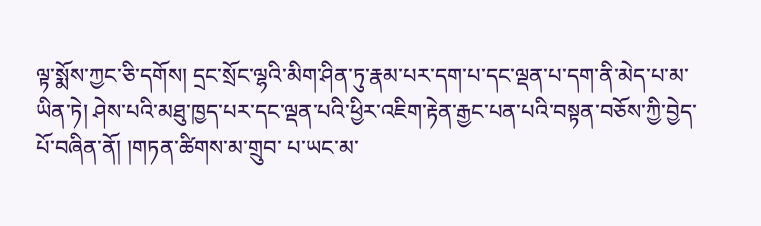ལྟ་སྨོས་ཀྱང་ཅི་དགོས། དྲང་སྲོང་ལྷའི་མིག་ཤིན་ཏུ་རྣམ་པར་དག་པ་དང་ལྡན་པ་དག་ནི་མེད་པ་མ་ཡིན་ཏེ། ཤེས་པའི་མཐུ་ཁྱད་པར་དང་ལྡན་པའི་ཕྱིར་འཇིག་རྟེན་རྒྱང་པན་པའི་བསྟན་བཅོས་ཀྱི་བྱེད་པོ་བཞིན་ནོ། །གཏན་ཚིགས་མ་གྲུབ་ པ་ཡང་མ་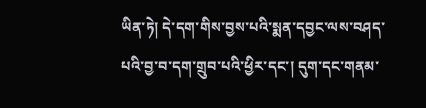ཡིན་ཏེ། དེ་དག་གིས་བྱས་པའི་སྨན་དབྱང་ལས་བཤད་པའི་བྱ་བ་དག་གྲུབ་པའི་ཕྱིར་དང་། དུག་དང་གནམ་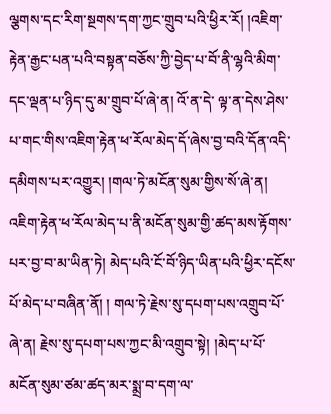ལྕགས་དང་རིག་སྔགས་དག་ཀྱང་གྲུབ་པའི་ཕྱིར་རོ། །འཇིག་རྟེན་རྒྱང་པན་པའི་བསྟན་བཅོས་ཀྱི་བྱེད་པ་བོ་ནི་ལྷའི་མིག་དང་ལྡན་པ་ཉིད་དུ་མ་གྲུབ་པོ་ཞེ་ན། འོ་ན་དེ་ ལྟ་ན་དེས་ཤེས་པ་གང་གིས་འཇིག་རྟེན་ཕ་རོལ་མེད་དོ་ཞེས་བྱ་བའི་དོན་འདི་དམིགས་པར་འགྱུར། །གལ་ཏེ་མངོན་སུམ་གྱིས་སོ་ཞེ་ན། འཇིག་རྟེན་ཕ་རོལ་མེད་པ་ནི་མངོན་སུམ་གྱི་ཚད་མས་རྟོགས་པར་བྱ་བ་མ་ཡིན་ཏེ། མེད་པའི་ངོ་བོ་ཉིད་ཡིན་པའི་ཕྱིར་དངོས་པོ་མེད་པ་བཞིན་ནོ། ། གལ་ཏེ་རྗེས་སུ་དཔག་པས་འགྲུབ་པོ་ཞེ་ན། རྗེས་སུ་དཔག་པས་ཀྱང་མི་འགྲུབ་སྟེ། །མེད་པ་པོ་མངོན་སུམ་ཙམ་ཚད་མར་སྨྲ་བ་དག་ལ་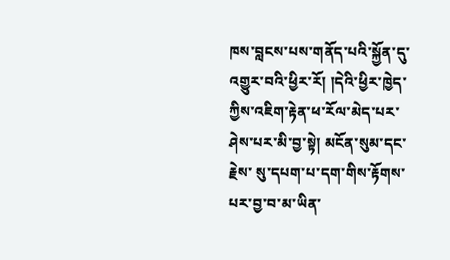ཁས་བླངས་པས་གནོད་པའི་སྐྱོན་དུ་འགྱུར་བའི་ཕྱིར་རོ། །དེའི་ཕྱིར་ཁྱེད་ཀྱིས་འཇིག་རྟེན་ཕ་རོལ་མེད་པར་ཤེས་པར་མི་བྱ་སྟེ། མངོན་སུམ་དང་རྗེས་ སུ་དཔག་པ་དག་གིས་རྟོགས་པར་བྱ་བ་མ་ཡིན་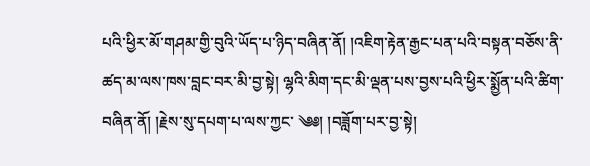པའི་ཕྱིར་མོ་གཤམ་གྱི་བུའི་ཡོད་པ་ཉིད་བཞིན་ནོ། །འཇིག་རྟེན་རྒྱང་པན་པའི་བསྟན་བཅོས་ནི་ཚད་མ་ལས་ཁས་བླང་བར་མི་བྱ་སྟེ། ལྷའི་མིག་དང་མི་ལྡན་པས་བྱས་པའི་ཕྱིར་སྨྱོན་པའི་ཚིག་བཞིན་ནོ། །རྗེས་སུ་དཔག་པ་ལས་ཀྱང་ ༄༅། །བཟློག་པར་བྱ་སྟེ།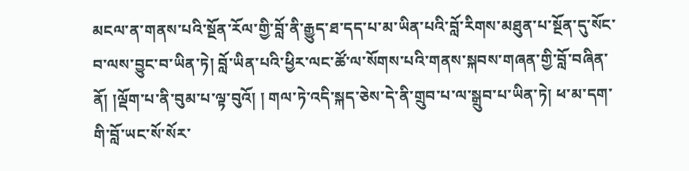མངལ་ན་གནས་པའི་སྔོན་རོལ་གྱི་བློ་ནི་རྒྱུད་ཐ་དད་པ་མ་ཡིན་པའི་བློ་རིགས་མཐུན་པ་སྔོན་དུ་སོང་བ་ལས་བྱུང་བ་ཡིན་ཏེ། བློ་ཡིན་པའི་ཕྱིར་ལང་ཚོ་ལ་སོགས་པའི་གནས་སྐབས་གཞན་གྱི་བློ་བཞིན་ནོ། །ལྡོག་པ་ནི་བུམ་པ་ལྟ་བུའོ། ། གལ་ཏེ་འདི་སྐད་ཅེས་དེ་ནི་གྲུབ་པ་ལ་སྒྲུབ་པ་ཡིན་ཏེ། ཕ་མ་དག་གི་བློ་ཡང་སོ་སོར་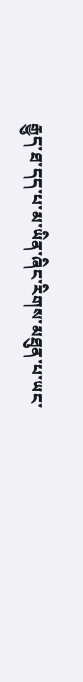རྒྱུད་ཐ་དད་པ་མ་ཡིན་ཞིང་རིགས་མཐུན་པ་ཡང་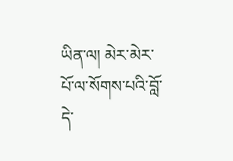ཡིན་ལ། མེར་མེར་པོ་ལ་སོགས་པའི་བློ་དེ་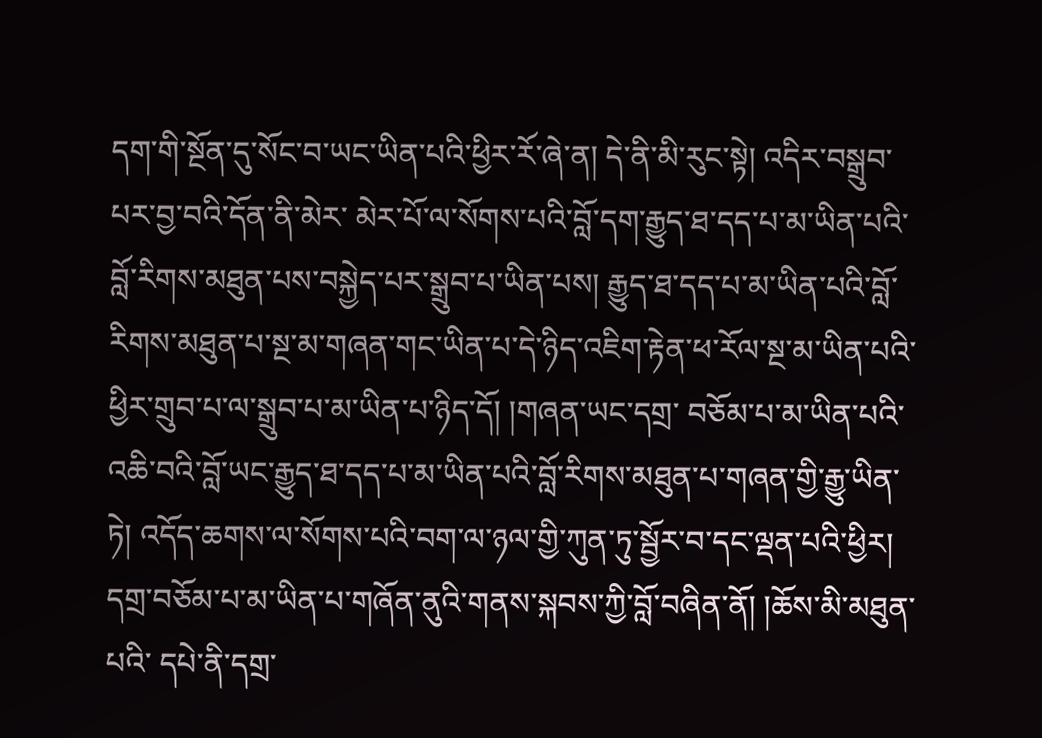དག་གི་སྔོན་དུ་སོང་བ་ཡང་ཡིན་པའི་ཕྱིར་རོ་ཞེ་ན། དེ་ནི་མི་རུང་སྟེ། འདིར་བསྒྲུབ་པར་བྱ་བའི་དོན་ནི་མེར་ མེར་པོ་ལ་སོགས་པའི་བློ་དག་རྒྱུད་ཐ་དད་པ་མ་ཡིན་པའི་བློ་རིགས་མཐུན་པས་བསྐྱེད་པར་སྒྲུབ་པ་ཡིན་པས། རྒྱུད་ཐ་དད་པ་མ་ཡིན་པའི་བློ་རིགས་མཐུན་པ་སྔ་མ་གཞན་གང་ཡིན་པ་དེ་ཉིད་འཇིག་རྟེན་ཕ་རོལ་སྔ་མ་ཡིན་པའི་ཕྱིར་གྲུབ་པ་ལ་སྒྲུབ་པ་མ་ཡིན་པ་ཉིད་དོ། །གཞན་ཡང་དགྲ་ བཅོམ་པ་མ་ཡིན་པའི་འཆི་བའི་བློ་ཡང་རྒྱུད་ཐ་དད་པ་མ་ཡིན་པའི་བློ་རིགས་མཐུན་པ་གཞན་གྱི་རྒྱུ་ཡིན་ཏེ། འདོད་ཆགས་ལ་སོགས་པའི་བག་ལ་ཉལ་གྱི་ཀུན་ཏུ་སྦྱོར་བ་དང་ལྡན་པའི་ཕྱིར། དགྲ་བཅོམ་པ་མ་ཡིན་པ་གཞོན་ནུའི་གནས་སྐབས་ཀྱི་བློ་བཞིན་ནོ། །ཆོས་མི་མཐུན་པའི་ དཔེ་ནི་དགྲ་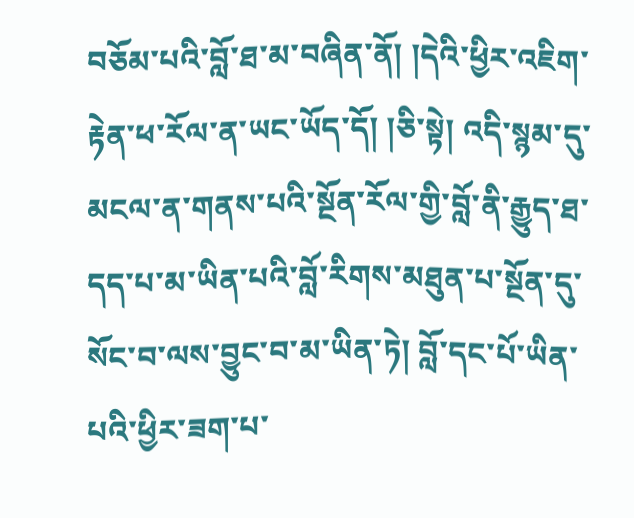བཅོམ་པའི་བློ་ཐ་མ་བཞིན་ནོ། །དེའི་ཕྱིར་འཇིག་རྟེན་ཕ་རོལ་ན་ཡང་ཡོད་དོ། །ཅི་སྟེ། འདི་སྙམ་དུ་མངལ་ན་གནས་པའི་སྔོན་རོལ་གྱི་བློ་ནི་རྒྱུད་ཐ་དད་པ་མ་ཡིན་པའི་བློ་རིགས་མཐུན་པ་སྔོན་དུ་སོང་བ་ལས་བྱུང་བ་མ་ཡིན་ཏེ། བློ་དང་པོ་ཡིན་པའི་ཕྱིར་ཟག་པ་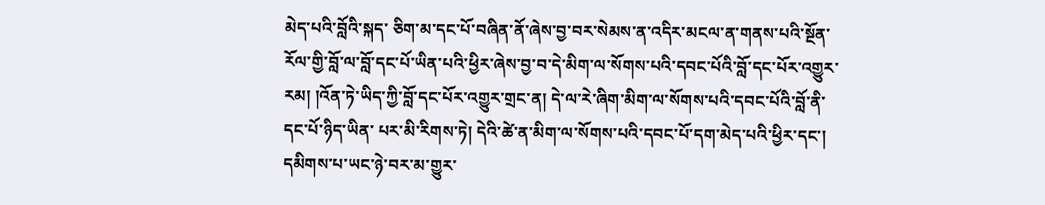མེད་པའི་བློའི་སྐད་ ཅིག་མ་དང་པོ་བཞིན་ནོ་ཞེས་བྱ་བར་སེམས་ན་འདིར་མངལ་ན་གནས་པའི་སྔོན་རོལ་གྱི་བློ་ལ་བློ་དང་པོ་ཡིན་པའི་ཕྱིར་ཞེས་བྱ་བ་དེ་མིག་ལ་སོགས་པའི་དབང་པོའི་བློ་དང་པོར་འགྱུར་རམ། །འོན་ཏེ་ཡིད་ཀྱི་བློ་དང་པོར་འགྱུར་གྲང་ན། དེ་ལ་རེ་ཞིག་མིག་ལ་སོགས་པའི་དབང་པོའི་བློ་ནི་དང་པོ་ཉིད་ཡིན་ པར་མི་རིགས་ཏེ། དེའི་ཚེ་ན་མིག་ལ་སོགས་པའི་དབང་པོ་དག་མེད་པའི་ཕྱིར་དང་། དམིགས་པ་ཡང་ཉེ་བར་མ་གྱུར་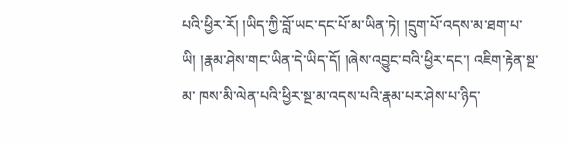པའི་ཕྱིར་རོ། །ཡིད་ཀྱི་བློ་ཡང་དང་པོ་མ་ཡིན་ཏེ། །དྲུག་པོ་འདས་མ་ཐག་པ་ཡི། །རྣམ་ཤེས་གང་ཡིན་དེ་ཡིད་དོ། །ཞེས་འབྱུང་བའི་ཕྱིར་དང་། འཇིག་རྟེན་སྔ་མ་ ཁས་མི་ལེན་པའི་ཕྱིར་སྔ་མ་འདས་པའི་རྣམ་པར་ཤེས་པ་ཉིད་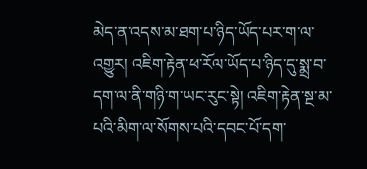མེད་ན་འདས་མ་ཐག་པ་ཉིད་ཡོད་པར་ག་ལ་འགྱུར། འཇིག་རྟེན་ཕ་རོལ་ཡོད་པ་ཉིད་དུ་སྨྲ་བ་དག་ལ་ནི་གཉི་ག་ཡང་རུང་སྟེ། འཇིག་རྟེན་སྔ་མ་པའི་མིག་ལ་སོགས་པའི་དབང་པོ་དག་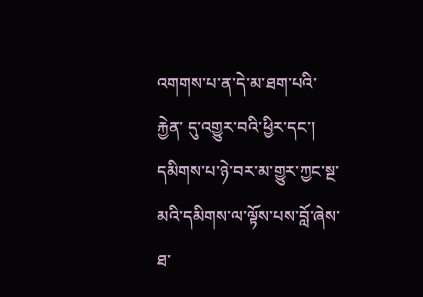འགགས་པ་ན་དེ་མ་ཐག་པའི་རྐྱེན་ དུ་འགྱུར་བའི་ཕྱིར་དང་། དམིགས་པ་ཉེ་བར་མ་གྱུར་ཀྱང་སྔ་མའི་དམིགས་ལ་ལྟོས་པས་བློ་ཞེས་ཐ་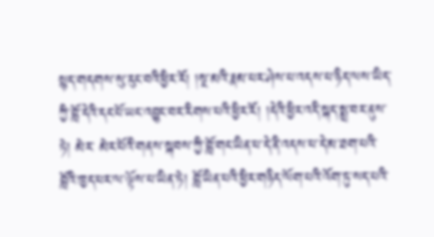སྙད་གདགས་སུ་རུང་བའི་ཕྱིར་རོ། །སྔ་མའི་རྣམ་པར་ཤེས་པ་འདས་པ་ཉིད་ལས་ཡིད་ཀྱི་བློ་དེའི་དང་པོ་ཡང་འབྱུང་བར་རིགས་པའི་ཕྱིར་རོ། །དེའི་ཕྱིར་འདི་སྐད་སྨྲ་བར་ནུས་ཏེ། མེར་ མེར་པོའི་གནས་སྐབས་ཀྱི་བློ་གང་ཡིན་པ་དེ་ནི་འདས་པ་དེ་མ་ཐག་པའི་བློའི་ཁྱད་པར་ལ་ལྟོས་པ་ཡིན་ཏེ། བློ་ཡིན་པའི་ཕྱིར་གཉིད་ལོག་པའི་འོག་ཏུ་སད་པའི་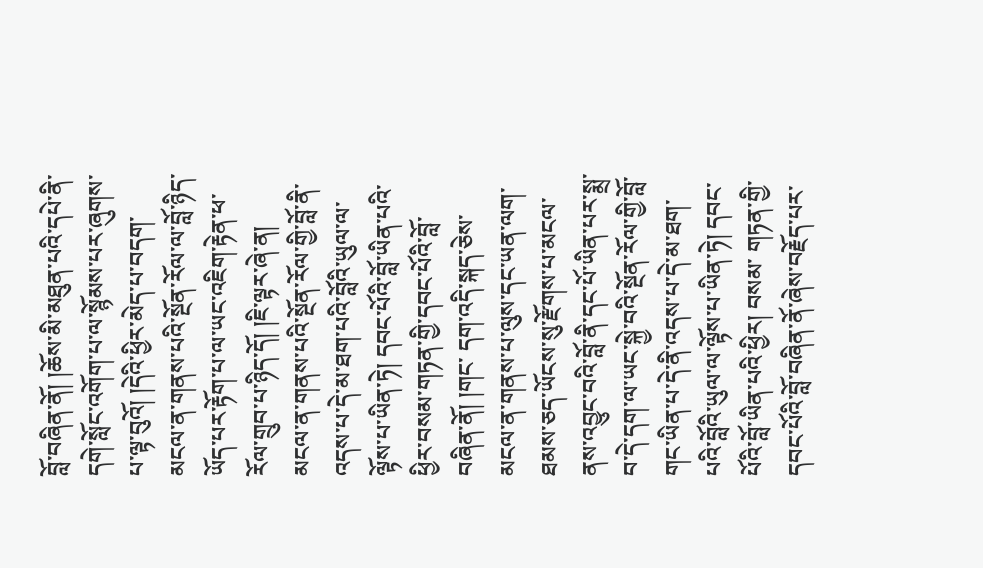བློ་བཞིན་ནོ། །ཆོས་མི་མཐུན་པའི་དཔེ་ནི་དགེ་སློང་འགོག་པ་ལ་སྙོམས་པར་ཞུགས་པ་ལྟ་བུའོ། །དེའི་ཕྱིར་མེད་པ་བདག་ མངལ་ན་གནས་པའི་སྔོན་རོལ་ལ་བློ་ཉིད་ཡོད་པར་རྟོག་པ་ལ་ཡང་འཇིག་རྟེན་ཕ་རོལ་གྲུབ་པ་ཉིད་དོ། །ཇི་ལྟར་ཞེ་ན། མངལ་ན་གནས་པའི་སྔོན་རོལ་གྱི་བློ་ནི་འདས་པ་དེ་མ་ཐག་པའི་བློའི་ཡུལ་ལ་ལྟོས་པ་ཡིན་ཏེ། དབང་པོའི་བློ་ཡིན་པའི་ཕྱིར་བསམ་གཏན་གྱི་དབང་པོའི་བློ་བཞིན་ནོ། །གང་ དག་འདི་སྐད་ཅེས་མངལ་ན་གནས་པ་ལུས་དང་ཡན་ལག་ཐམས་ཅད་ཡོངས་སུ་རྫོགས་པ་མངལ་ནས་འབྱུང་བའི་བློ་ནི་དང་པོ་ཡིན་པར་སྨྲ་བ་དེ་དག་ལ་ཡང་སྐྱེ་བའི་སྔོན་རོལ་གྱི་བློ་གང་ཡིན་པ་དེ་ནི་འདས་པ་དེ་མ་ཐག་པའི་བློའི་ཡུལ་ལ་ལྟོས་པ་ཡིན་ཏེ། དབང་པོའི་བློ་ཡིན་པའི་ཕྱིར། བསམ་ གཏན་གྱི་དབང་པོའི་བློ་བཞིན་ནོ་ཞེས་བརྗོད་པར་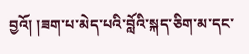བྱའོ། །ཟག་པ་མེད་པའི་བློའི་སྐད་ཅིག་མ་དང་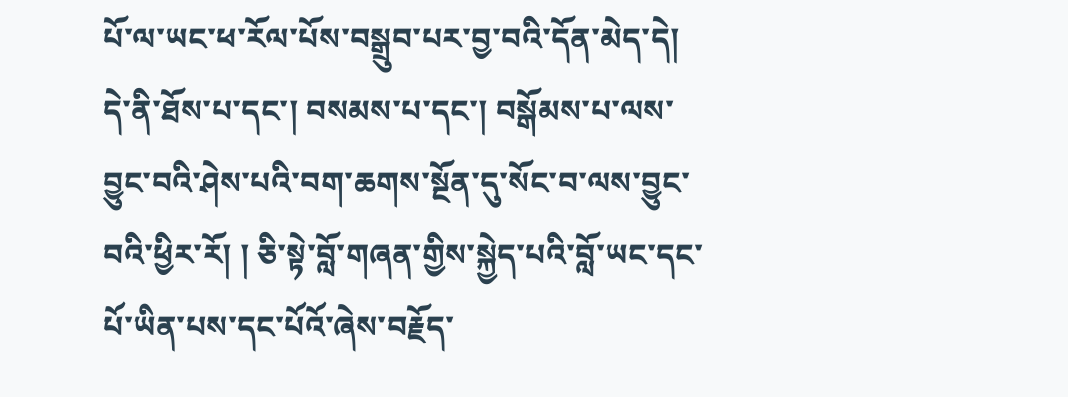པོ་ལ་ཡང་ཕ་རོལ་པོས་བསྒྲུབ་པར་བྱ་བའི་དོན་མེད་དེ། དེ་ནི་ཐོས་པ་དང་། བསམས་པ་དང་། བསྒོམས་པ་ལས་བྱུང་བའི་ཤེས་པའི་བག་ཆགས་སྔོན་དུ་སོང་བ་ལས་བྱུང་བའི་ཕྱིར་རོ། ། ཅི་སྟེ་བློ་གཞན་གྱིས་སྐྱེད་པའི་བློ་ཡང་དང་པོ་ཡིན་པས་དང་པོའོ་ཞེས་བརྗོད་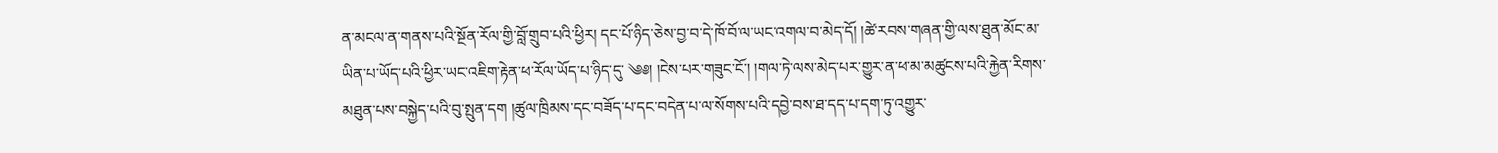ན་མངལ་ན་གནས་པའི་སྔོན་རོལ་གྱི་བློ་གྲུབ་པའི་ཕྱིར། དང་པོ་ཉིད་ཅེས་བྱ་བ་དེ་ཁོ་བོ་ལ་ཡང་འགལ་བ་མེད་དོ། །ཚེ་རབས་གཞན་གྱི་ལས་ཐུན་མོང་མ་ཡིན་པ་ཡོད་པའི་ཕྱིར་ཡང་འཇིག་རྟེན་ཕ་རོལ་ཡོད་པ་ཉིད་དུ་ ༄༅། །ངེས་པར་གཟུང་ངོ་། །གལ་ཏེ་ལས་མེད་པར་གྱུར་ན་ཕ་མ་མཚུངས་པའི་རྐྱེན་རིགས་མཐུན་པས་བསྐྱེད་པའི་བུ་སྤུན་དག །ཚུལ་ཁྲིམས་དང་བཟོད་པ་དང་བདེན་པ་ལ་སོགས་པའི་དབྱེ་བས་ཐ་དད་པ་དག་ཏུ་འགྱུར་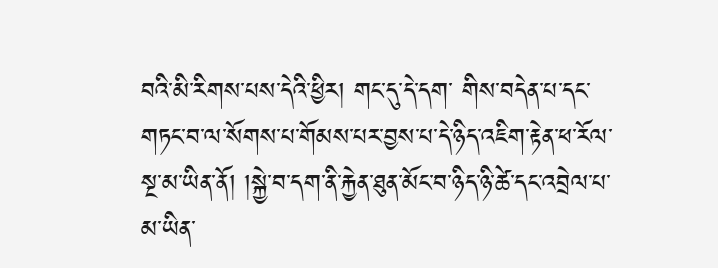བའི་མི་རིགས་པས་དེའི་ཕྱིར། གང་དུ་དེ་དག་ གིས་བདེན་པ་དང་གཏང་བ་ལ་སོགས་པ་གོམས་པར་བྱས་པ་དེ་ཉིད་འཇིག་རྟེན་ཕ་རོལ་སྔ་མ་ཡིན་ནོ། །སྐྱེ་བ་དག་ནི་རྐྱེན་ཐུན་མོང་བ་ཉིད་ཉི་ཚེ་དང་འབྲེལ་པ་མ་ཡིན་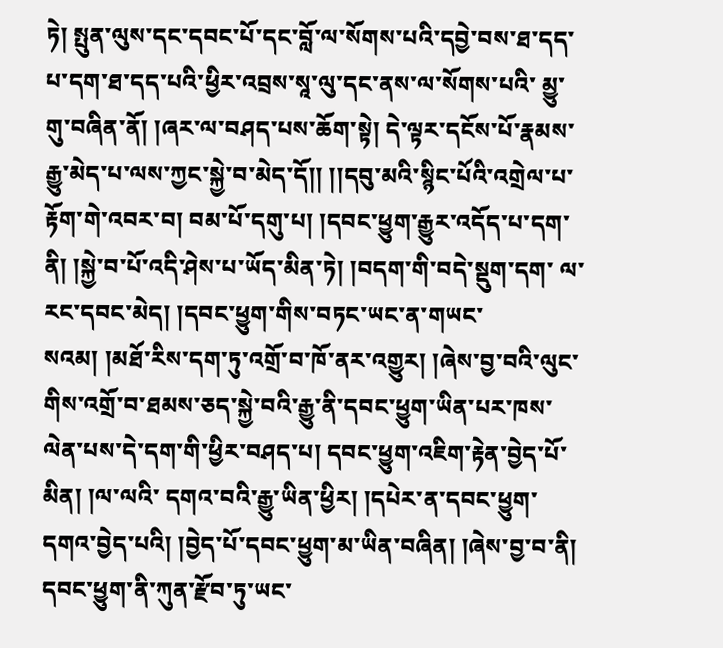ཏེ། སྤུན་ལུས་དང་དབང་པོ་དང་བློ་ལ་སོགས་པའི་དབྱེ་བས་ཐ་དད་པ་དག་ཐ་དད་པའི་ཕྱིར་འབྲས་སཱ་ལུ་དང་ནས་ལ་སོགས་པའི་ མྱུ་གུ་བཞིན་ནོ། །ཞར་ལ་བཤད་པས་ཆོག་སྟེ། དེ་ལྟར་དངོས་པོ་རྣམས་རྒྱུ་མེད་པ་ལས་ཀྱང་སྐྱེ་བ་མེད་དོ།། །།དབུ་མའི་སྙིང་པོའི་འགྲེལ་པ་རྟོག་གེ་འབར་བ། བམ་པོ་དགུ་པ། །དབང་ཕྱུག་རྒྱུར་འདོད་པ་དག་ནི། །སྐྱེ་བ་པོ་འདི་ཤེས་པ་ཡོད་མིན་ཏེ། །བདག་གི་བདེ་སྡུག་དག་ ལ་རང་དབང་མེད། །དབང་ཕྱུག་གིས་བཏང་ཡང་ན་གཡང་སའམ། །མཐོ་རིས་དག་ཏུ་འགྲོ་བ་ཁོ་ནར་འགྱུར། །ཞེས་བྱ་བའི་ལུང་གིས་འགྲོ་བ་ཐམས་ཅད་སྐྱེ་བའི་རྒྱུ་ནི་དབང་ཕྱུག་ཡིན་པར་ཁས་ལེན་པས་དེ་དག་གི་ཕྱིར་བཤད་པ། དབང་ཕྱུག་འཇིག་རྟེན་བྱེད་པོ་མིན། །ལ་ལའི་ དགའ་བའི་རྒྱུ་ཡིན་ཕྱིར། །དཔེར་ན་དབང་ཕྱུག་དགའ་བྱེད་པའི། །བྱེད་པོ་དབང་ཕྱུག་མ་ཡིན་བཞིན། །ཞེས་བྱ་བ་ནི། དབང་ཕྱུག་ནི་ཀུན་རྫོབ་ཏུ་ཡང་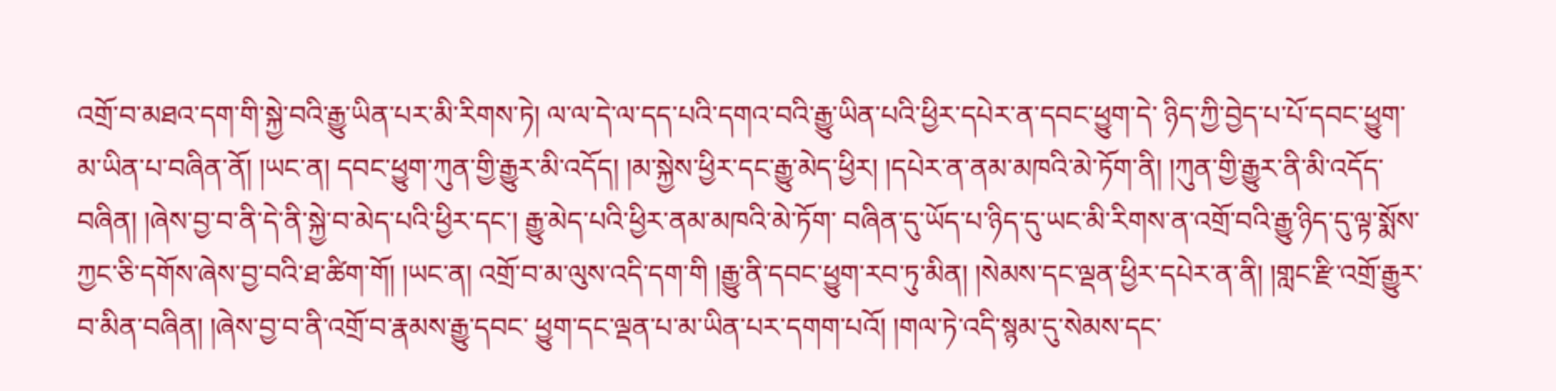འགྲོ་བ་མཐའ་དག་གི་སྐྱེ་བའི་རྒྱུ་ཡིན་པར་མི་རིགས་ཏེ། ལ་ལ་དེ་ལ་དད་པའི་དགའ་བའི་རྒྱུ་ཡིན་པའི་ཕྱིར་དཔེར་ན་དབང་ཕྱུག་དེ་ ཉིད་ཀྱི་བྱེད་པ་པོ་དབང་ཕྱུག་མ་ཡིན་པ་བཞིན་ནོ། །ཡང་ན། དབང་ཕྱུག་ཀུན་གྱི་རྒྱུར་མི་འདོད། །མ་སྐྱེས་ཕྱིར་དང་རྒྱུ་མེད་ཕྱིར། །དཔེར་ན་ནམ་མཁའི་མེ་ཏོག་ནི། །ཀུན་གྱི་རྒྱུར་ནི་མི་འདོད་བཞིན། །ཞེས་བྱ་བ་ནི་དེ་ནི་སྐྱེ་བ་མེད་པའི་ཕྱིར་དང་། རྒྱུ་མེད་པའི་ཕྱིར་ནམ་མཁའི་མེ་ཏོག་ བཞིན་དུ་ཡོད་པ་ཉིད་དུ་ཡང་མི་རིགས་ན་འགྲོ་བའི་རྒྱུ་ཉིད་དུ་ལྟ་སྨོས་ཀྱང་ཅི་དགོས་ཞེས་བྱ་བའི་ཐ་ཚིག་གོ། །ཡང་ན། འགྲོ་བ་མ་ལུས་འདི་དག་གི །རྒྱུ་ནི་དབང་ཕྱུག་རབ་ཏུ་མིན། །སེམས་དང་ལྡན་ཕྱིར་དཔེར་ན་ནི། །གླང་རྫི་འགྲོ་རྒྱུར་བ་མིན་བཞིན། །ཞེས་བྱ་བ་ནི་འགྲོ་བ་རྣམས་རྒྱུ་དབང་ ཕྱུག་དང་ལྡན་པ་མ་ཡིན་པར་དགག་པའོ། །གལ་ཏེ་འདི་སྙམ་དུ་སེམས་དང་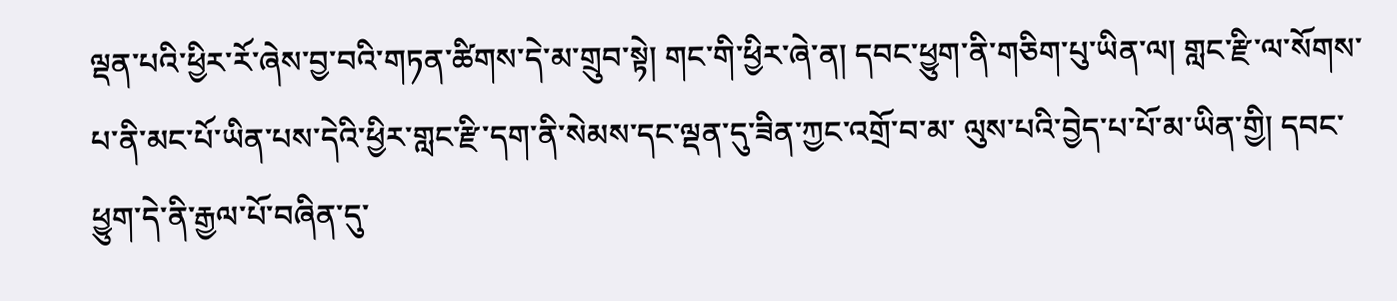ལྡན་པའི་ཕྱིར་རོ་ཞེས་བྱ་བའི་གཏན་ཚིགས་དེ་མ་གྲུབ་སྟེ། གང་གི་ཕྱིར་ཞེ་ན། དབང་ཕྱུག་ནི་གཅིག་པུ་ཡིན་ལ། གླང་རྫི་ལ་སོགས་པ་ནི་མང་པོ་ཡིན་པས་དེའི་ཕྱིར་གླང་རྫི་དག་ནི་སེམས་དང་ལྡན་དུ་ཟིན་ཀྱང་འགྲོ་བ་མ་ ལུས་པའི་བྱེད་པ་པོ་མ་ཡིན་གྱི། དབང་ཕྱུག་དེ་ནི་རྒྱལ་པོ་བཞིན་དུ་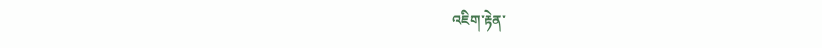འཇིག་རྟེན་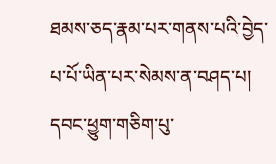ཐམས་ཅད་རྣམ་པར་གནས་པའི་བྱེད་པ་པོ་ཡིན་པར་སེམས་ན་བཤད་པ། དབང་ཕྱུག་གཅིག་པུ་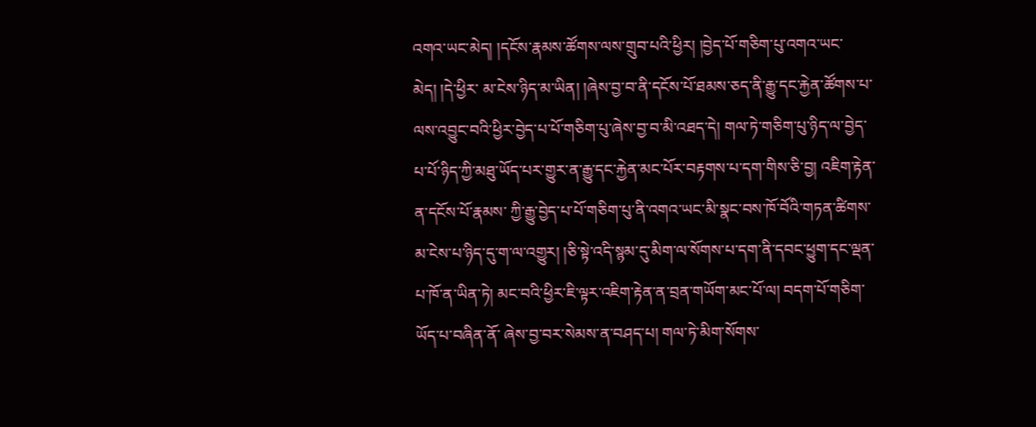འགའ་ཡང་མེད། །དངོས་རྣམས་ཚོགས་ལས་གྲུབ་པའི་ཕྱིར། །བྱེད་པོ་གཅིག་པུ་འགའ་ཡང་མེད། །དེ་ཕྱིར་ མ་ངེས་ཉིད་མ་ཡིན། །ཞེས་བྱ་བ་ནི་དངོས་པོ་ཐམས་ཅད་ནི་རྒྱུ་དང་རྐྱེན་ཚོགས་པ་ལས་འབྱུང་བའི་ཕྱིར་བྱེད་པ་པོ་གཅིག་པུ་ཞེས་བྱ་བ་མི་འཐད་དེ། གལ་ཏེ་གཅིག་པུ་ཉིད་ལ་བྱེད་པ་པོ་ཉིད་ཀྱི་མཐུ་ཡོད་པར་གྱུར་ན་རྒྱུ་དང་རྐྱེན་མང་པོར་བརྟགས་པ་དག་གིས་ཅི་བྱ། འཇིག་རྟེན་ན་དངོས་པོ་རྣམས་ ཀྱི་རྒྱུ་བྱེད་པ་པོ་གཅིག་པུ་ནི་འགའ་ཡང་མི་སྣང་བས་ཁོ་བོའི་གཏན་ཚིགས་མ་ངེས་པ་ཉིད་དུ་ག་ལ་འགྱུར། །ཅི་སྟེ་འདི་སྙམ་དུ་མིག་ལ་སོགས་པ་དག་ནི་དབང་ཕྱུག་དང་ལྡན་པ་ཁོ་ན་ཡིན་ཏེ། མང་བའི་ཕྱིར་ཇི་ལྟར་འཇིག་རྟེན་ན་བྲན་གཡོག་མང་པོ་ལ། བདག་པོ་གཅིག་ཡོད་པ་བཞིན་ནོ་ ཞེས་བྱ་བར་སེམས་ན་བཤད་པ། གལ་ཏེ་མིག་སོགས་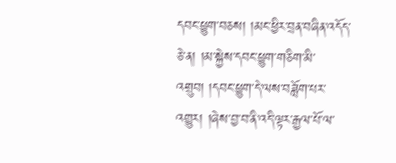དབང་ཕྱུག་བཅས། །མང་ཕྱིར་བྲན་བཞིན་འདོད་ཅེ་ན། །མ་སྐྱེས་དབང་ཕྱུག་གཅིག་མི་འགྲུབ། །དབང་ཕྱུག་དེ་ལས་བཟློག་པར་འགྱུར། །ཞེས་བྱ་བ་ནི་འདི་ལྟར་རྒྱལ་པོ་ལ་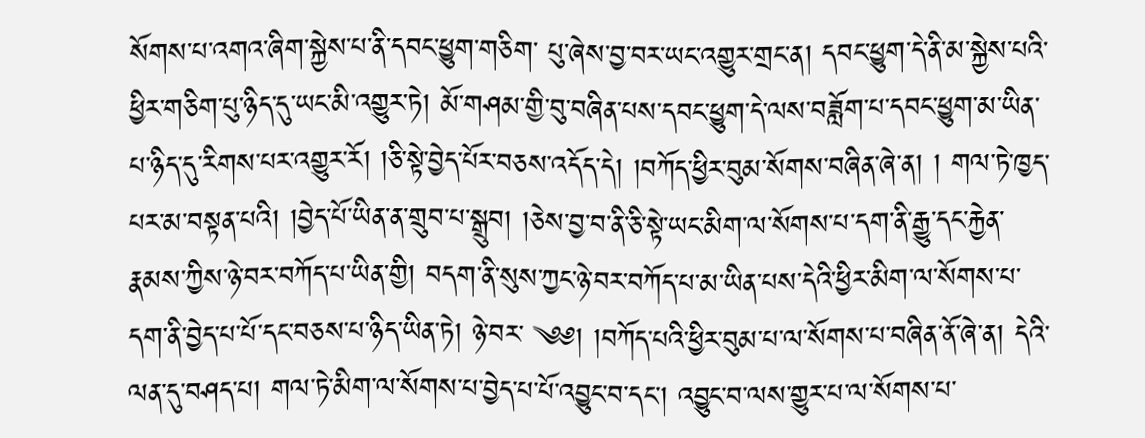སོགས་པ་འགའ་ཞིག་སྐྱེས་པ་ནི་དབང་ཕྱུག་གཅིག་ པུ་ཞེས་བྱ་བར་ཡང་འགྱུར་གྲང་ན། དབང་ཕྱུག་དེ་ནི་མ་སྐྱེས་པའི་ཕྱིར་གཅིག་པུ་ཉིད་དུ་ཡང་མི་འགྱུར་ཏེ། མོ་གཤམ་གྱི་བུ་བཞིན་པས་དབང་ཕྱུག་དེ་ལས་བཟློག་པ་དབང་ཕྱུག་མ་ཡིན་པ་ཉིད་དུ་རིགས་པར་འགྱུར་རོ། །ཅི་སྟེ་བྱེད་པོར་བཅས་འདོད་དེ། །བཀོད་ཕྱིར་བུམ་སོགས་བཞིན་ཞེ་ན། ། གལ་ཏེ་ཁྱད་པར་མ་བསྟན་པའི། །བྱེད་པོ་ཡིན་ན་གྲུབ་པ་སྒྲུབ། །ཅེས་བྱ་བ་ནི་ཅི་སྟེ་ཡང་མིག་ལ་སོགས་པ་དག་ནི་རྒྱུ་དང་རྐྱེན་རྣམས་ཀྱིས་ཉེ་བར་བཀོད་པ་ཡིན་གྱི། བདག་ནི་སུས་ཀྱང་ཉེ་བར་བཀོད་པ་མ་ཡིན་པས་དེའི་ཕྱིར་མིག་ལ་སོགས་པ་དག་ནི་བྱེད་པ་པོ་དང་བཅས་པ་ཉིད་ཡིན་ཏེ། ཉེ་བར་ ༄༅། །བཀོད་པའི་ཕྱིར་བུམ་པ་ལ་སོགས་པ་བཞིན་ནོ་ཞེ་ན། དེའི་ལན་དུ་བཤད་པ། གལ་ཏེ་མིག་ལ་སོགས་པ་བྱེད་པ་པོ་འབྱུང་བ་དང་། འབྱུང་བ་ལས་གྱུར་པ་ལ་སོགས་པ་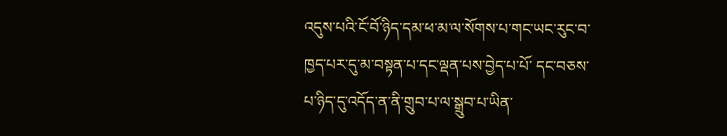འདུས་པའི་ངོ་བོ་ཉིད་དམ་ཕ་མ་ལ་སོགས་པ་གང་ཡང་རུང་བ་ཁྱད་པར་དུ་མ་བསྟན་པ་དང་ལྡན་པས་བྱེད་པ་པོ་ དང་བཅས་པ་ཉིད་དུ་འདོད་ན་ནི་གྲུབ་པ་ལ་སྒྲུབ་པ་ཡིན་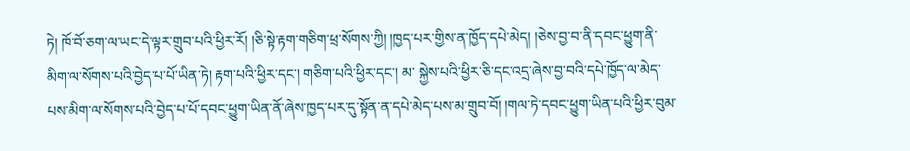ཏེ། ཁོ་བོ་ཅག་ལ་ཡང་དེ་ལྟར་གྲུབ་པའི་ཕྱིར་རོ། །ཅི་སྟེ་རྟག་གཅིག་ཕྲ་སོགས་ཀྱི། །ཁྱད་པར་གྱིས་ན་ཁྱོད་དཔེ་མེད། །ཅེས་བྱ་བ་ནི་དབང་ཕྱུག་ནི་མིག་ལ་སོགས་པའི་བྱེད་པ་པོ་ཡིན་ཏེ། རྟག་པའི་ཕྱིར་དང་། གཅིག་པའི་ཕྱིར་དང་། མ་ སྐྱེས་པའི་ཕྱིར་ཅི་དང་འདྲ་ཞེས་བྱ་བའི་དཔེ་ཁྱོད་ལ་མེད་པས་མིག་ལ་སོགས་པའི་བྱེད་པ་པོ་དབང་ཕྱུག་ཡིན་ནོ་ཞེས་ཁྱད་པར་དུ་སྟོན་ན་དཔེ་མེད་པས་མ་གྲུབ་བོ། །གལ་ཏེ་དབང་ཕྱུག་ཡིན་པའི་ཕྱིར་བུམ་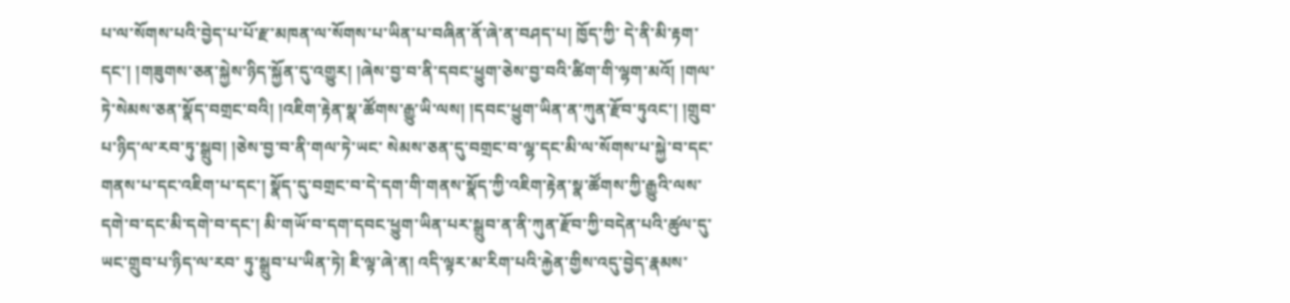པ་ལ་སོགས་པའི་བྱེད་པ་པོ་རྫ་མཁན་ལ་སོགས་པ་ཡིན་པ་བཞིན་ནོ་ཞེ་ན་བཤད་པ། ཁྱོད་ཀྱི་ དེ་ནི་མི་རྟག་དང་། །གཟུགས་ཅན་སྐྱེས་ཉིད་སྐྱོན་དུ་འགྱུར། །ཞེས་བྱ་བ་ནི་དབང་ཕྱུག་ཅེས་བྱ་བའི་ཚིག་གི་ལྷག་མའོ། །གལ་ཏེ་སེམས་ཅན་སྣོད་བགྲང་བའི། །འཇིག་རྟེན་སྣ་ཚོགས་རྒྱུ་ཡི་ལས། །དབང་ཕྱུག་ཡིན་ན་ཀུན་རྫོབ་ཏུའང་། །གྲུབ་པ་ཉིད་ལ་རབ་ཏུ་སྒྲུབ། །ཅེས་བྱ་བ་ནི་གལ་ཏེ་ཡང་ སེམས་ཅན་དུ་བགྲང་བ་ལྷ་དང་མི་ལ་སོགས་པ་སྐྱེ་བ་དང་གནས་པ་དང་འཇིག་པ་དང་། སྣོད་དུ་བགྲང་བ་དེ་དག་གི་གནས་སྣོད་ཀྱི་འཇིག་རྟེན་སྣ་ཚོགས་ཀྱི་རྒྱུའི་ལས་དགེ་བ་དང་མི་དགེ་བ་དང་། མི་གཡོ་བ་དག་དབང་ཕྱུག་ཡིན་པར་སྒྲུབ་ན་ནི་ཀུན་རྫོབ་ཀྱི་བདེན་པའི་ཚུལ་དུ་ཡང་གྲུབ་པ་ཉིད་ལ་རབ་ ཏུ་སྒྲུབ་པ་ཡིན་ཏེ། ཇི་ལྟ་ཞེ་ན། འདི་ལྟར་མ་རིག་པའི་རྐྱེན་གྱིས་འདུ་བྱེད་རྣམས་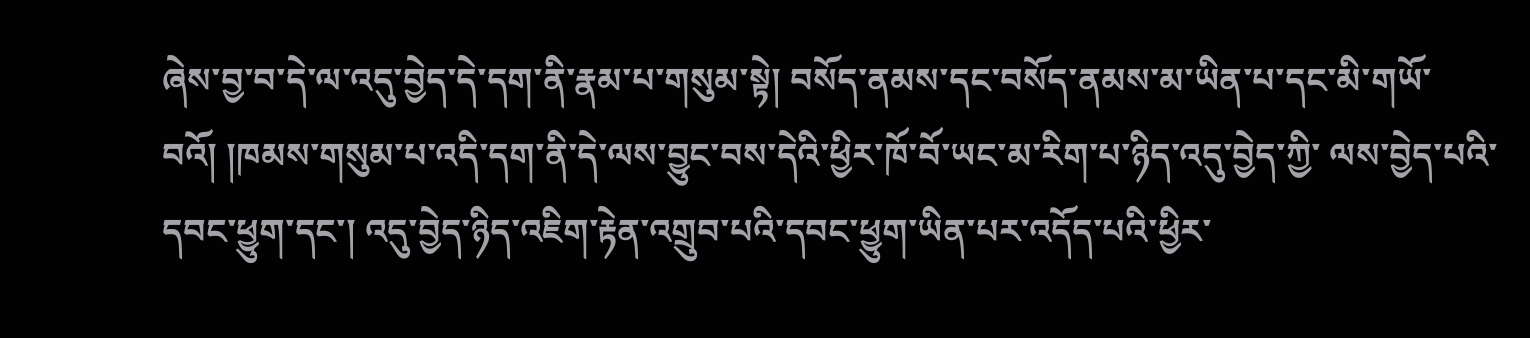ཞེས་བྱ་བ་དེ་ལ་འདུ་བྱེད་དེ་དག་ནི་རྣམ་པ་གསུམ་སྟེ། བསོད་ནམས་དང་བསོད་ནམས་མ་ཡིན་པ་དང་མི་གཡོ་བའོ། །ཁམས་གསུམ་པ་འདི་དག་ནི་དེ་ལས་བྱུང་བས་དེའི་ཕྱིར་ཁོ་བོ་ཡང་མ་རིག་པ་ཉིད་འདུ་བྱེད་ཀྱི་ ལས་བྱེད་པའི་དབང་ཕྱུག་དང་། འདུ་བྱེད་ཉིད་འཇིག་རྟེན་འགྲུབ་པའི་དབང་ཕྱུག་ཡིན་པར་འདོད་པའི་ཕྱིར་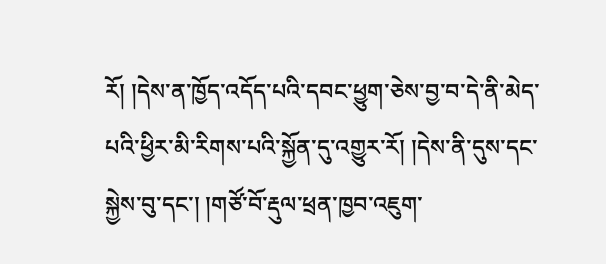རོ། །དེས་ན་ཁྱོད་འདོད་པའི་དབང་ཕྱུག་ཅེས་བྱ་བ་དེ་ནི་མེད་པའི་ཕྱིར་མི་རིགས་པའི་སྐྱོན་དུ་འགྱུར་རོ། །དེས་ནི་དུས་དང་སྐྱེས་བུ་དང་། །གཙོ་བོ་རྡུལ་ཕྲན་ཁྱབ་འཇུག་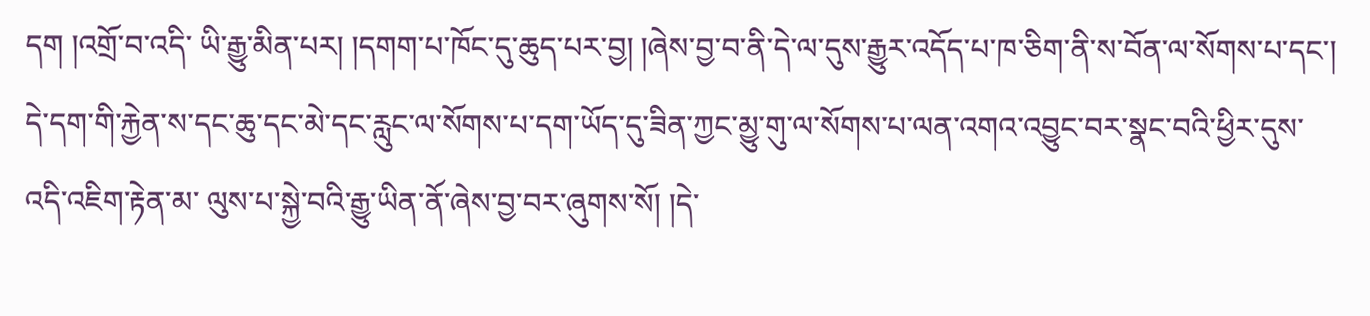དག །འགྲོ་བ་འདི་ ཡི་རྒྱུ་མིན་པར། །དགག་པ་ཁོང་དུ་ཆུད་པར་བྱ། །ཞེས་བྱ་བ་ནི་དེ་ལ་དུས་རྒྱུར་འདོད་པ་ཁ་ཅིག་ནི་ས་བོན་ལ་སོགས་པ་དང་། དེ་དག་གི་རྐྱེན་ས་དང་ཆུ་དང་མེ་དང་རླུང་ལ་སོགས་པ་དག་ཡོད་དུ་ཟིན་ཀྱང་མྱུ་གུ་ལ་སོགས་པ་ལན་འགའ་འབྱུང་བར་སྣང་བའི་ཕྱིར་དུས་འདི་འཇིག་རྟེན་མ་ ལུས་པ་སྐྱེ་བའི་རྒྱུ་ཡིན་ནོ་ཞེས་བྱ་བར་ཞུགས་སོ། །དེ་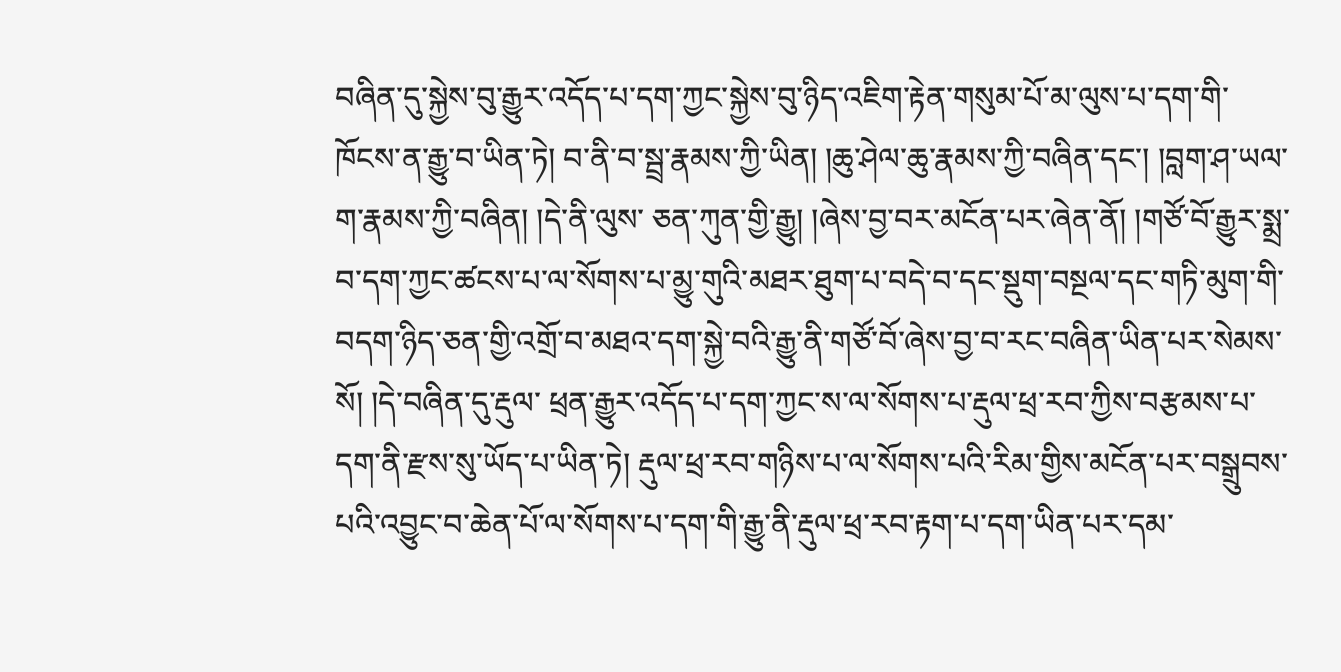བཞིན་དུ་སྐྱེས་བུ་རྒྱུར་འདོད་པ་དག་ཀྱང་སྐྱེས་བུ་ཉིད་འཇིག་རྟེན་གསུམ་པོ་མ་ལུས་པ་དག་གི་ཁོངས་ན་རྒྱུ་བ་ཡིན་ཏེ། བ་ནི་བ་སྦྲ་རྣམས་ཀྱི་ཡིན། །ཆུ་ཤེལ་ཆུ་རྣམས་ཀྱི་བཞིན་དང་། །བླག་ཤ་ཡལ་ག་རྣམས་ཀྱི་བཞིན། །དེ་ནི་ལུས་ ཅན་ཀུན་གྱི་རྒྱུ། །ཞེས་བྱ་བར་མངོན་པར་ཞེན་ནོ། །གཙོ་བོ་རྒྱུར་སྨྲ་བ་དག་ཀྱང་ཚངས་པ་ལ་སོགས་པ་མྱུ་གུའི་མཐར་ཐུག་པ་བདེ་བ་དང་སྡུག་བསྔལ་དང་གཏི་མུག་གི་བདག་ཉིད་ཅན་གྱི་འགྲོ་བ་མཐའ་དག་སྐྱེ་བའི་རྒྱུ་ནི་གཙོ་བོ་ཞེས་བྱ་བ་རང་བཞིན་ཡིན་པར་སེམས་སོ། །དེ་བཞིན་དུ་རྡུལ་ ཕྲན་རྒྱུར་འདོད་པ་དག་ཀྱང་ས་ལ་སོགས་པ་རྡུལ་ཕྲ་རབ་ཀྱིས་བརྩམས་པ་དག་ནི་རྫས་སུ་ཡོད་པ་ཡིན་ཏེ། རྡུལ་ཕྲ་རབ་གཉིས་པ་ལ་སོགས་པའི་རིམ་གྱིས་མངོན་པར་བསྒྲུབས་པའི་འབྱུང་བ་ཆེན་པོ་ལ་སོགས་པ་དག་གི་རྒྱུ་ནི་རྡུལ་ཕྲ་རབ་རྟག་པ་དག་ཡིན་པར་དམ་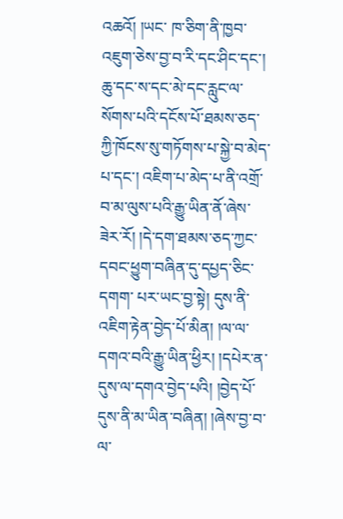འཆའོ། །ཡང་ ཁ་ཅིག་ནི་ཁྱབ་འཇུག་ཅེས་བྱ་བ་རི་དང་ཤིང་དང་། ཆུ་དང་ས་དང་མེ་དང་རླུང་ལ་སོགས་པའི་དངོས་པོ་ཐམས་ཅད་ཀྱི་ཁོངས་སུ་གཏོགས་པ་སྐྱེ་བ་མེད་པ་དང་། འཇིག་པ་མེད་པ་ནི་འགྲོ་བ་མ་ལུས་པའི་རྒྱུ་ཡིན་ནོ་ཞེས་ཟེར་རོ། །དེ་དག་ཐམས་ཅད་ཀྱང་དབང་ཕྱུག་བཞིན་དུ་དཔྱད་ཅིང་དགག་ པར་ཡང་བྱ་སྟེ། དུས་ནི་འཇིག་རྟེན་བྱེད་པོ་མིན། །ལ་ལ་དགའ་བའི་རྒྱུ་ཡིན་ཕྱིར། །དཔེར་ན་དུས་ལ་དགའ་བྱེད་པའི། །བྱེད་པོ་དུས་ནི་མ་ཡིན་བཞིན། །ཞེས་བྱ་བ་ལ་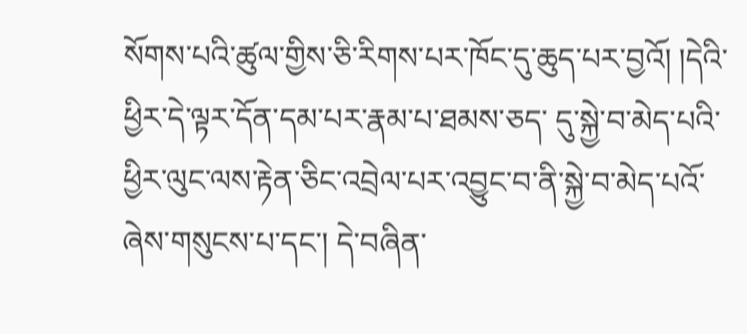སོགས་པའི་ཚུལ་གྱིས་ཅི་རིགས་པར་ཁོང་དུ་ཆུད་པར་བྱའོ། །དེའི་ཕྱིར་དེ་ལྟར་དོན་དམ་པར་རྣམ་པ་ཐམས་ཅད་ དུ་སྐྱེ་བ་མེད་པའི་ཕྱིར་ལུང་ལས་རྟེན་ཅིང་འབྲེལ་པར་འབྱུང་བ་ནི་སྐྱེ་བ་མེད་པའོ་ཞེས་གསུངས་པ་དང་། དེ་བཞིན་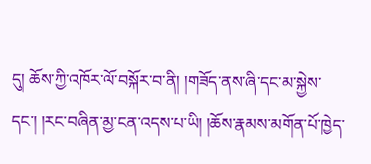དུ། ཆོས་ཀྱི་འཁོར་ལོ་བསྐོར་བ་ནི། །གཟོད་ནས་ཞི་དང་མ་སྐྱེས་དང་། །རང་བཞིན་མྱ་ངན་འདས་པ་ཡི། །ཆོས་རྣམས་མགོན་པོ་ཁྱེད་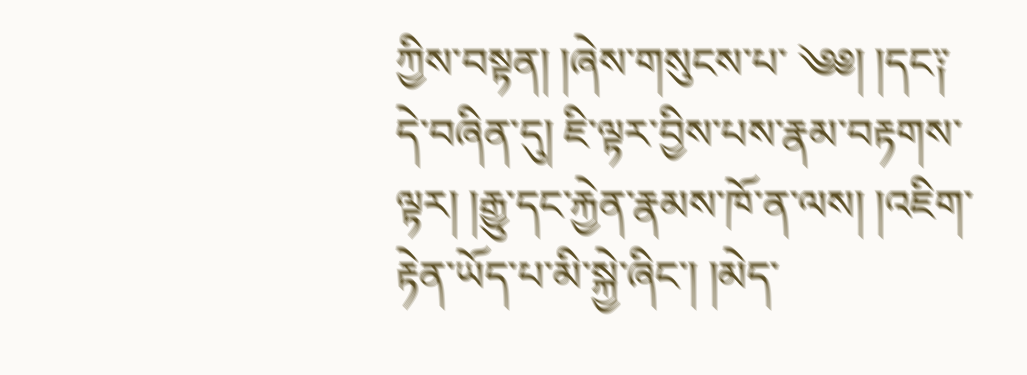ཀྱིས་བསྟན། །ཞེས་གསུངས་པ་ ༄༅། །དང༑ དེ་བཞིན་དུ། ཇི་ལྟར་བྱིས་པས་རྣམ་བརྟགས་ལྟར། །རྒྱུ་དང་རྐྱེན་རྣམས་ཁོ་ན་ལས། །འཇིག་རྟེན་ཡོད་པ་མི་སྐྱེ་ཞིང་། །མེད་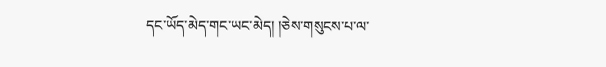དང་ཡོད་མེད་གང་ཡང་མེད། །ཅེས་གསུངས་པ་ལ་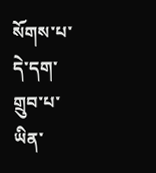སོགས་པ་དེ་དག་གྲུབ་པ་ཡིན་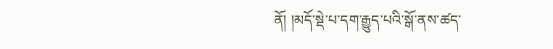ནོ། །མདོ་སྡེ་པ་དག་རྒྱུད་པའི་སྒོ་ནས་ཚད་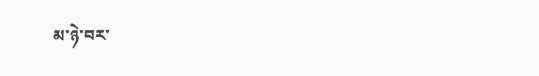མ་ཉེ་བར་